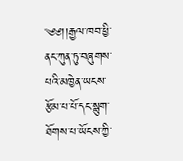༄༅།།རྒྱལ་ཁབ་ཕྱི་ནང་ཀུན་ཏུ་བཞུགས་པའི་མཁྱེན་ཡངས་རྩོམ་པ་པོ་དང་སྙུག་ཐོགས་པ་ཡོངས་ཀྱི་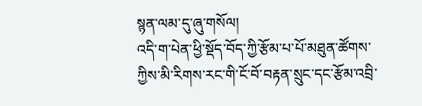སྙན་ལམ་དུ་ཞུ་གསོལ།
འདི་ག་པེན་ཕྱི་སྡོད་བོད་ཀྱི་རྩོམ་པ་པོ་མཐུན་ཚོགས་ཀྱིས་མི་རིགས་རང་གི་ངོ་བོ་བརྟན་སྲུང་དང་རྩོམ་འབྲི་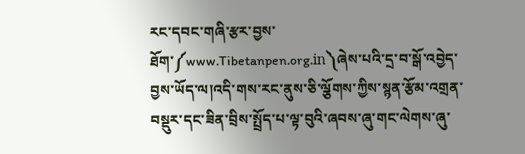རང་དབང་གཞི་རྩར་བྱས་ཐོག་༼www.Tibetanpen.org.in༽ཞེས་པའི་དྲ་བ་སྒོ་འབྱེད་བྱས་ཡོད་ལ།འདི་གས་རང་ནུས་ཅི་ལྕོགས་ཀྱིས་སྙན་རྩོམ་འགྲན་བསྡུར་དང་ཟིན་བྲིས་སྤྲོད་པ་ལྟ་བུའི་ཞབས་ཞུ་གང་ལེགས་ཞུ་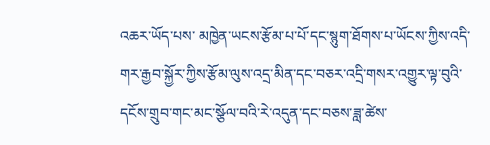འཆར་ཡོད་པས་ མཁྱེན་ཡངས་རྩོམ་པ་པོ་དང་སྙུག་ཐོགས་པ་ཡོངས་ཀྱིས་འདི་གར་རྒྱབ་སྐྱོར་ཀྱིས་རྩོམ་ལུས་འདྲ་མིན་དང་བཅར་འདྲི་གསར་འགྱུར་ལྟ་བུའི་དངོས་གྲུབ་གང་མང་སྩོལ་བའི་རེ་འདུན་དང་བཅས་ཟླ་ཚེས་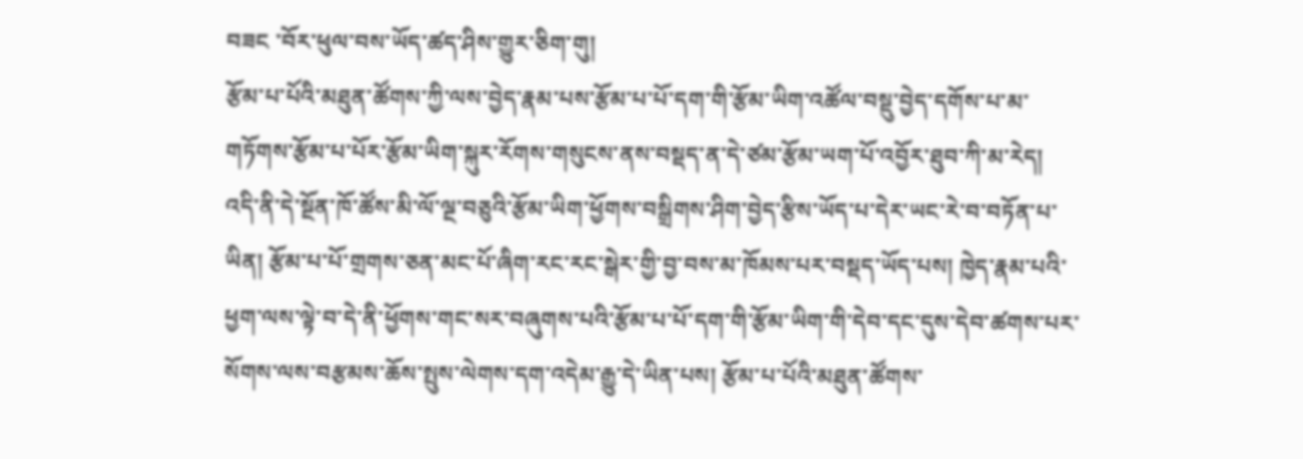བཟང ་བོར་ཕུལ་བས་ཡོད་ཚད་ཤིས་གྱུར་ཅིག་གུ།
རྩོམ་པ་པོའི་མཐུན་ཚོགས་ཀྱི་ལས་བྱེད་རྣམ་པས་རྩོམ་པ་པོ་དག་གི་རྩོམ་ཡིག་འཚོལ་བསྡུ་བྱེད་དགོས་པ་མ་གཏོགས་རྩོམ་པ་པོར་རྩོམ་ཡིག་སྐུར་རོགས་གསུངས་ནས་བསྡད་ན་དེ་ཙམ་རྩོམ་ཡག་པོ་འབྱོར་ཐུབ་ཀི་མ་རེད།
འདི་ནི་དེ་སྔོན་ཁོ་ཚོས་མི་ལོ་ལྔ་བཅུའི་རྩོམ་ཡིག་ཕྱོགས་བསྒྲིགས་ཤིག་བྱེད་རྩིས་ཡོད་པ་དེར་ཡང་རེ་བ་བཏོན་པ་ཡིན། རྩོམ་པ་པོ་གྲགས་ཅན་མང་པོ་ཞིག་རང་རང་སྒེར་གྱི་བྱ་བས་མ་ཁོམས་པར་བསྡད་ཡོད་པས། ཁྱེད་རྣམ་པའི་ཕྱག་ལས་ལྟེ་བ་དེ་ནི་ཕྱོགས་གང་སར་བཞུགས་པའི་རྩོམ་པ་པོ་དག་གི་རྩོམ་ཡིག་གི་དེབ་དང་དུས་དེབ་ཚགས་པར་སོགས་ལས་བརྩམས་ཆོས་སྤུས་ལེགས་དག་འདེམ་རྒྱུ་དེ་ཡིན་པས། རྩོམ་པ་པོའི་མཐུན་ཚོགས་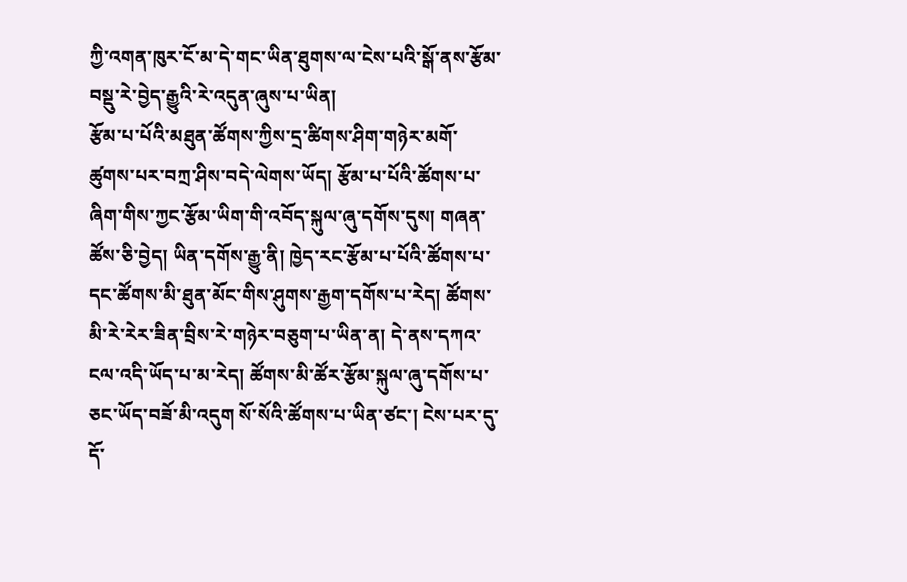ཀྱི་འགན་ཁུར་ངོ་མ་དེ་གང་ཡིན་ཐུགས་ལ་ངེས་པའི་སྒོ་ནས་རྩོམ་བསྡུ་རེ་བྱེད་རྒྱུའི་རེ་འདུན་ཞུས་པ་ཡིན།
རྩོམ་པ་པོའི་མཐུན་ཚོགས་ཀྱིས་དྲ་ཚིགས་ཤིག་གཉེར་མགོ་ཚུགས་པར་བཀྲ་ཤིས་བདེ་ལེགས་ཡོད། རྩོམ་པ་པོའི་ཚོགས་པ་ཞིག་གིས་ཀྱང་རྩོམ་ཡིག་གི་འབོད་སྐུལ་ཞུ་དགོས་དུས། གཞན་ཚོས་ཅི་བྱེད། ཡིན་དགོས་རྒྱུ་ནི། ཁྱེད་རང་རྩོམ་པ་པོའི་ཚོགས་པ་དང་ཚོགས་མི་ཐུན་མོང་གིས་ཤུགས་རྒྱག་དགོས་པ་རེད། ཚོགས་མི་རེ་རེར་ཟིན་བྲིས་རེ་གཉེར་བཅུག་པ་ཡིན་ན། དེ་ནས་དཀའ་ངལ་འདི་ཡོད་པ་མ་རེད། ཚོགས་མི་ཚོར་རྩོམ་སྐུལ་ཞུ་དགོས་པ་ཅང་ཡོད་བཟོ་མི་འདུག སོ་སོའི་ཚོགས་པ་ཡིན་ཙང་། ངེས་པར་དུ་དོ་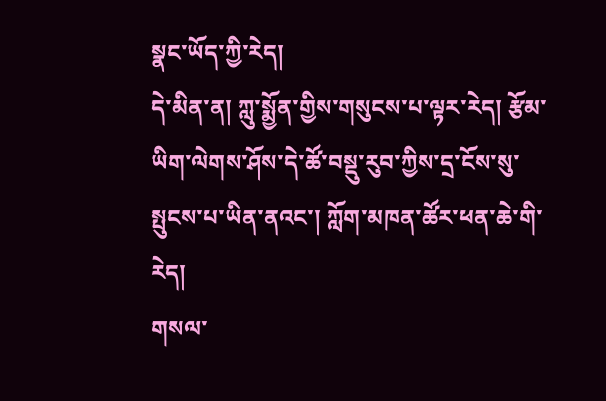སྣང་ཡོད་ཀྱི་རེད།
དེ་མིན་ན། ཀླུ་སྨྱོན་གྱིས་གསུངས་པ་ལྟར་རེད། རྩོམ་ཡིག་ལེགས་ཤོས་དེ་ཚོ་བསྡུ་རུབ་ཀྱིས་དྲ་ངོས་སུ་སྤུངས་པ་ཡིན་ནའང་། ཀློག་མཁན་ཚོར་ཕན་ཆེ་གི་རེད།
གསལ་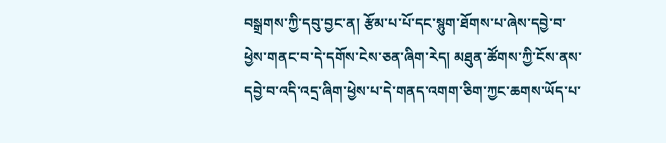བསྒྲགས་ཀྱི་དབུ་བྱང་ན། རྩོམ་པ་པོ་དང་སྙུག་ཐོགས་པ་ཞེས་དབྱེ་བ་ཕྱེས་གནང་བ་དེ་དགོས་ངེས་ཅན་ཞིག་རེད། མཐུན་ཚོགས་ཀྱི་ངོས་ནས་དབྱེ་བ་འདི་འདྲ་ཞིག་ཕྱེས་པ་དེ་གནད་འགག་ཅིག་ཀྱང་ཆགས་ཡོད་པ་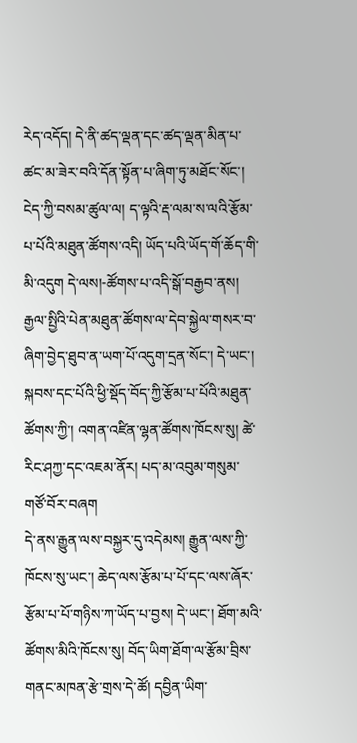རེད་འདོད། དེ་ནི་ཚད་ལྡན་དང་ཚད་ལྡན་མིན་པ་ཚང་མ་ཟེར་བའི་དོན་སྟོན་པ་ཞིག་ཏུ་མཐོང་སོང་།
ངེད་ཀྱི་བསམ་ཚུལ་ལ། ད་ལྟའི་རྡ་ལམ་ས་ལའི་རྩོམ་པ་པོའི་མཐུན་ཚོགས་འདི། ཡོད་པའི་ཡོད་གོ་ཆོད་གི་མི་འདུག དེ་ལས།-ཚོགས་པ་འདི་སྒོ་བརྒྱབ་ནས། རྒྱལ་སྤྱིའི་པེན་མཐུན་ཚོགས་ལ་དེབ་སྐྱེལ་གསར་བ་ཞིག་བྱེད་ཐུབ་ན་ཡག་པོ་འདུག་དྲན་སོང་། དེ་ཡང་། སྐབས་དང་པོའི་ཕྱི་སྡོད་བོད་ཀྱི་རྩོམ་པ་པོའི་མཐུན་ཚོགས་ཀྱི་། འགན་འཛིན་ལྷན་ཚོགས་ཁོངས་སུ། ཚེ་རིང་ཤཀྱ་དང་འཇམ་ནོར། པད་མ་འབུམ་གསུམ་གཙོ་བོར་བཞག
དེ་ནས་རྒྱུན་ལས་བསྐྱར་དུ་འདེམས། རྒྱུན་ལས་ཀྱི་ཁོངས་སུ་ཡང་། ཆེད་ལས་རྩོམ་པ་པོ་དང་ལས་ཞོར་རྩོམ་པ་པོ་གཉིས་ཀ་ཡོད་པ་བྱས། དེ་ཡང་། ཐོག་མའི་ཚོགས་མིའི་ཁོངས་སུ། བོད་ཡིག་ཐོག་ལ་རྩོམ་བྲིས་གནང་མཁན་རྩེ་གྲས་དེ་ཚོ། དབྱིན་ཡིག་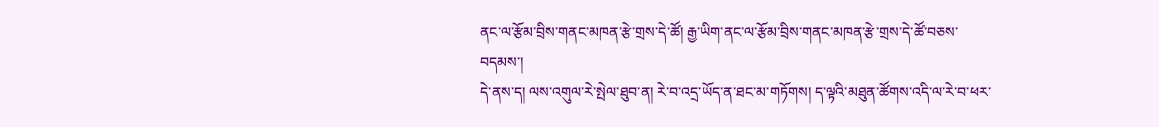ནང་ལ་རྩོམ་བྲིས་གནང་མཁན་རྩེ་གྲས་དེ་ཚོ། རྒྱ་ཡིག་ནང་ལ་རྩོམ་བྲིས་གནང་མཁན་རྩེ་གྲས་དེ་ཚོ་བཅས་བདམས་།
དེ་ནས་ད། ལས་འགུལ་རེ་སྤེལ་ཐུབ་ན། རེ་བ་འདྲ་ཡོད་ན་ཐང་མ་གཏོགས། ད་ལྟའི་མཐུན་ཚོགས་འདི་ལ་རེ་བ་ཕར་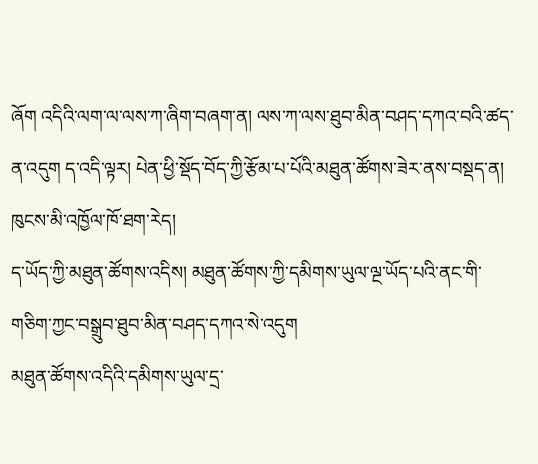ཞོག འདིའི་ལག་ལ་ལས་ཀ་ཞིག་བཞག་ན། ལས་ཀ་ལས་ཐུབ་མིན་བཤད་དཀའ་བའི་ཚད་ན་འདུག ད་འདི་ལྟར། པེན་ཕྱི་སྡོད་བོད་ཀྱི་རྩོམ་པ་པོའི་མཐུན་ཚོགས་ཟེར་ནས་བསྡད་ན། ཁུངས་མི་འཁྱོལ་ཁོ་ཐག་རེད།
ད་ཡོད་ཀྱི་མཐུན་ཚོགས་འདིས། མཐུན་ཚོགས་ཀྱི་དམིགས་ཡུལ་ལྔ་ཡོད་པའི་ནང་གི་གཅིག་ཀྱང་བསྒྲུབ་ཐུབ་མིན་བཤད་དཀའ་སེ་འདུག
མཐུན་ཚོགས་འདིའི་དམིགས་ཡུལ་དྲ་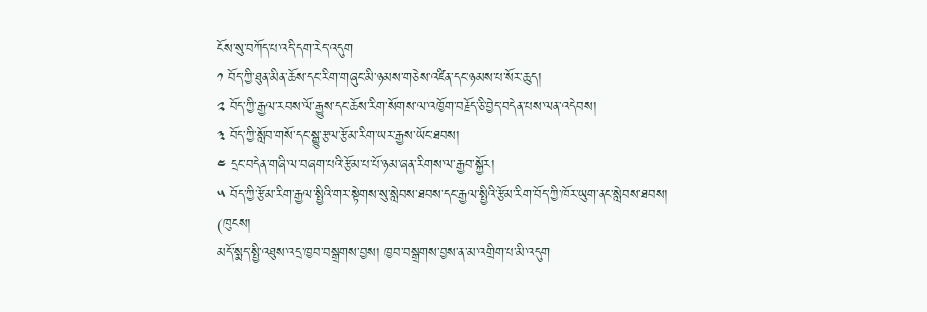ངོས་སུ་བཀོད་པ་འདི་དག་རེད་འདུག
༡ བོད་ཀྱི་ཐུན་མིན་ཆོས་དང་རིག་གཞུང་མི་ཉམས་གཅེས་འཛིན་དང་ཉམས་པ་སོར་ཆུད།
༢ བོད་ཀྱི་རྒྱལ་རབས་ལོ་རྒྱུས་དང་ཆོས་རིག་སོགས་ལ་འཁྱོག་བརྗོད་ཅི་བྱེད་བདེན་པས་ལན་འདེབས།
༣ བོད་ཀྱི་སློབ་གསོ་དང་སྒྱུ་རྩལ་རྩོམ་རིག་ཡར་རྒྱས་ཡོང་ཐབས།
༤ དྲང་བདེན་གཞི་ལ་བཞག་པའི་རྩོམ་པ་པོ་ཉམ་ཞན་རིགས་ལ་རྒྱབ་སྐྱོར།
༥ བོད་ཀྱི་རྩོམ་རིག་རྒྱལ་སྤྱིའི་གར་སྟེགས་སུ་སླེབས་ཐབས་དང་རྒྱལ་སྤྱིའི་རྩོམ་རིག་བོད་ཀྱི་ཁོར་ཡུག་ནང་སླེབས་ཐབས།
(ཁུངས།
མདོ་སྨད་སྤྱི་འཐུས་འདྲ་ཁྱབ་བསྒྲགས་བྱས། ཁྱབ་བསྒྲགས་བྱས་ན་མ་འགྲིག་པ་མི་འདུག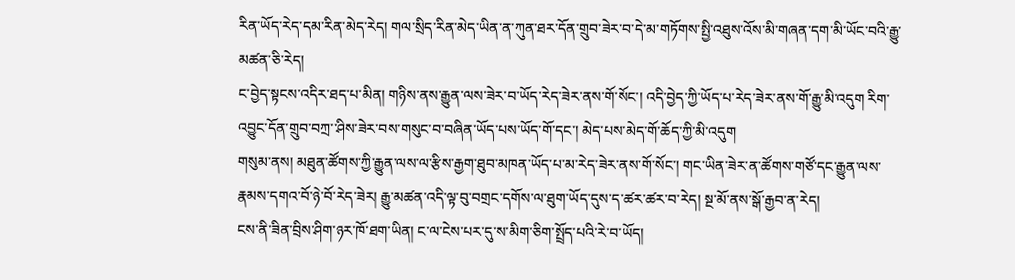རིན་ཡོད་རེད་དམ་རིན་མེད་རེད། གལ་སྲིད་རིན་མེད་ཡིན་ན་ཀུན་ཐར་དོན་གྲུབ་ཟེར་བ་དེ་མ་གཏོགས་སྤྱི་འཐུས་འོས་མི་གཞན་དག་མི་ཡོང་བའི་རྒྱུ་མཚན་ཅི་རེད།
ང་བྱེད་སྟངས་འདིར་ཐད་པ་མིན། གཉིས་ནས་རྒྱུན་ལས་ཟེར་བ་ཡོད་རེད་ཟེར་ནས་གོ་སོང་། འདི་བྱེད་ཀྱི་ཡོད་པ་རེད་ཟེར་ནས་གོ་རྒྱུ་མི་འདུག རིག་འབྱུང་དོན་གྲུབ་བཀྲ་་ཤིས་ཟེར་བས་གསུང་བ་བཞིན་ཡོད་པས་ཡོད་གོ་དང་། མེད་པས་མེད་གོ་ཆོད་ཀྱི་མི་འདུག
གསུམ་ནས། མཐུན་ཚོགས་ཀྱི་རྒྱུན་ལས་ལ་རྩིས་རྒྱག་ཐུབ་མཁན་ཡོད་པ་མ་རེད་ཟེར་ནས་གོ་སོང་། གང་ཡིན་ཟེར་ན་ཚོགས་གཙོ་དང་རྒྱུན་ལས་རྣམས་དགའ་བོ་ཉེ་བོ་རེད་ཟེར། རྒྱུ་མཚན་འདི་ལྟ་བུ་བགྲང་དགོས་ལ་ཐུག་ཡོད་དུས་ད་ཚར་ཚར་བ་རེད། སྔ་མོ་ནས་སྒོ་རྒྱབ་ན་རེད།
ངས་ནི་ཟིན་བྲིས་ཤིག་ཉར་ཁོ་ཐག་ཡིན། ང་ལ་ངེས་པར་དུ་ས་མིག་ཅིག་སྤྲོད་པའི་རེ་བ་ཡོད།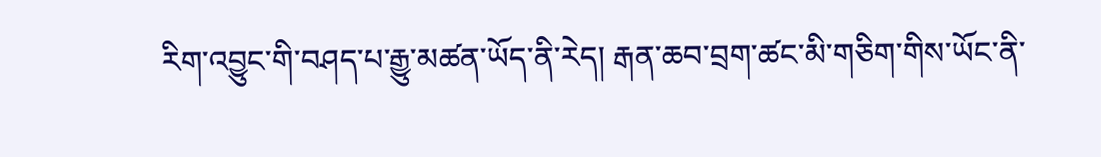རིག་འབྱུང་གི་བཤད་པ་རྒྱུ་མཚན་ཡོད་ནི་རེད། རྒན་ཆབ་བྲག་ཚང་མི་གཅིག་གིས་ཡོང་ནི་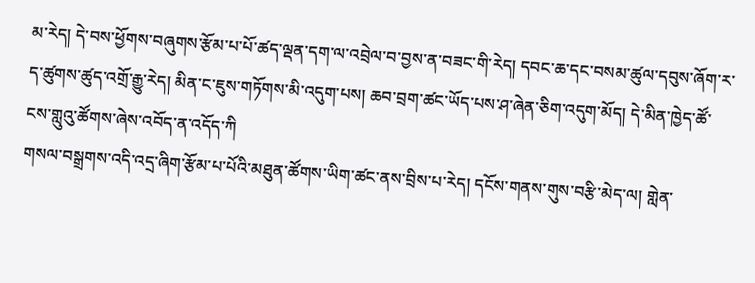མ་རེད། དེ་བས་ཕྱོགས་བཞུགས་རྩོམ་པ་པོ་ཚད་ལྡན་དག་ལ་འབྲེལ་བ་བྱས་ན་བཟང་གི་རེད། དབང་ཆ་དང་བསམ་ཚུལ་དབུས་ཞོག་ར་ད་ཚུགས་ཚུད་འགྲོ་རྒྱུ་རེད། མིན་ང་ཇུས་གཏོགས་མི་འདུག་པས། ཆབ་བྲག་ཚང་ཡོད་པས་ཤ་ཞེན་ཅིག་འདུག་མོད། དེ་མིན་ཁྱེད་ཚོ་ངས་གླུའུ་ཚོགས་ཞེས་འབོད་ན་འདོད་ཀི
གསལ་བསྒྲགས་འདི་འདྲ་ཞིག་རྩོམ་པ་པོའི་མཐུན་ཚོགས་ཡིག་ཚང་ནས་བྲིས་པ་རེད། དངོས་གནས་གུས་བརྩི་མེད་ལ། གླེན་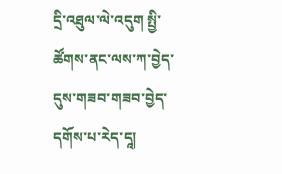དྲི་འཐུལ་ལེ་འདུག སྤྱི་ཚོགས་ནང་ལས་ཀ་བྱེད་དུས་གཟབ་གཟབ་བྱེད་དགོས་པ་རེད་དཱ།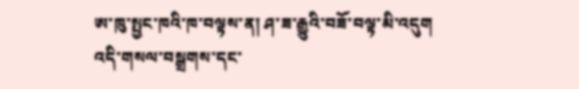ཨ་ཁུ་སྤྱང་ཁའི་ཁ་བལྟས་ན། ཤ་ཟ་རྒྱུའི་བཟོ་བལྟ་མི་འདུག འདི་གསལ་བསྒྲགས་དང་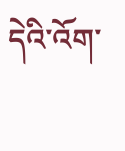དེའི་འོག་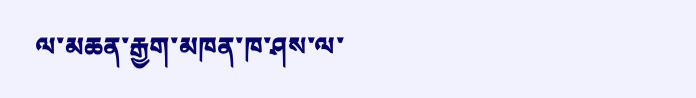ལ་མཆན་རྒྱག་མཁན་ཁ་ཤས་ལ་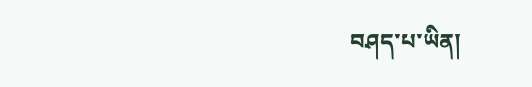བཤད་པ་ཡིན།